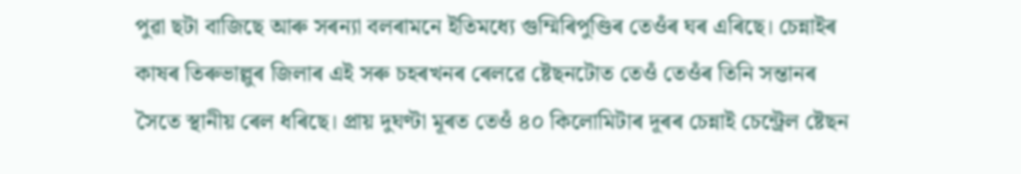পুৱা ছটা বাজিছে আৰু সৰন্যা বলৰামনে ইতিমধ্যে গুম্মিৰিপুণ্ডিৰ তেওঁৰ ঘৰ এৰিছে। চেন্নাইৰ কাষৰ তিৰুভাল্লুৰ জিলাৰ এই সৰু চহৰখনৰ ৰেলৱে ষ্টেছনটোত তেওঁ তেওঁৰ তিনি সন্তানৰ সৈতে স্থানীয় ৰেল ধৰিছে। প্ৰায় দুঘণ্টা মূৰত তেওঁ ৪০ কিলোমিটাৰ দূৰৰ চেন্নাই চেন্ট্ৰেল ষ্টেছন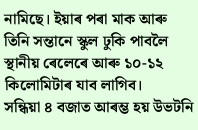নামিছে। ইয়াৰ পৰা মাক আৰু তিনি সন্তানে স্কুল ঢুকি পাবলৈ স্থানীয় ৰেলেৰে আৰু ১০-১২ কিলোমিটাৰ যাব লাগিব।
সন্ধিয়া ৪ বজাত আৰম্ভ হয় উভটনি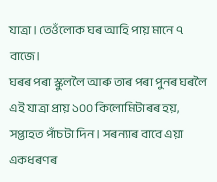যাত্ৰা। তেওঁলোক ঘৰ আহি পায় মানে ৭ বাজে।
ঘৰৰ পৰা স্কুললৈ আৰু তাৰ পৰা পুনৰ ঘৰলৈ এই যাত্ৰা প্ৰায় ১০০ কিলোমিটাৰৰ হয়, সপ্তাহত পাঁচটা দিন। সৰন্যাৰ বাবে এয়া একধৰণৰ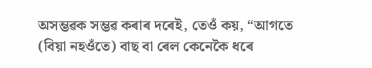অসম্ভৱক সম্ভৱ কৰাৰ দৰেই, তেওঁ কয়, “আগতে (বিয়া নহওঁতে) বাছ বা ৰেল কেনেকৈ ধৰে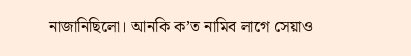নাজানিছিলো। আনকি ক’ত নামিব লাগে সেয়াও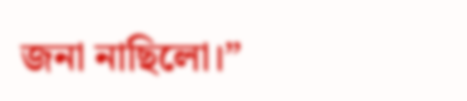জনা নাছিলো।”